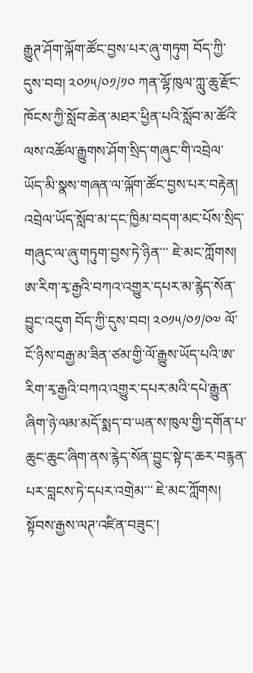རྒྱུཊ་ཤོག་ལྐོག་ཚོང་བྱས་པར་ཞུ་གཏུག བོད་ཀྱི་དུས་བབ། ༢༠༡༥/༠༡/༡༠ ཀན་ལྷོ་ཁུལ་ཀླུ་ཆུ་རྫོང་ཁོངས་ཀྱི་སློབ་ཆེན་མཐར་ཕྱིན་པའི་སློབ་མ་ཚོའི་ལས་འཚོལ་རྒྱུགས་ཤོག་སྲིད་གཞུང་གི་འབྲེལ་ཡོད་མི་སྣས་གཞན་ལ་ལྐོག་ཚོང་བྱས་པར་བརྟེན། འབྲེལ་ཡོད་སློབ་མ་དང་ཁྱིམ་བདག་མང་པོས་སྲིད་གཞུང་ལ་ཞུ་གཏུག་བྱས་ཏེ་ཉིན་་་ ཇེ་མང་ཀློགས།
ཨ་རིག་རྭ་རྒྱའི་བཀའ་འགྱུར་དཔར་མ་རྙེད་སོན་བྱུང་འདུག བོད་ཀྱི་དུས་བབ། ༢༠༡༥/༠༡/༠༧ ལོ་ངོ་ཉིས་བརྒྱ་མ་ཟིན་ཙམ་གྱི་ལོ་རྒྱུས་ཡོད་པའི་ཨ་རིག་རྭ་རྒྱའི་བཀའ་འགྱུར་དཔར་མའི་དཔེ་རྒྱུན་ཞིག་ཉེ་ལམ་མདོ་སྨད་བ་ཡན་ས་ཁུལ་གྱི་དགོན་པ་ཆུང་ཆུང་ཞིག་ནས་རྙེད་སོན་བྱུང་སྟེ་ད་ཆར་བརྙན་པར་བླངས་ཏེ་དཔར་འགྲེམ་་་ ཇེ་མང་ཀློགས།
སྟོབས་རྒྱས་ལཊ་འཛིན་བཟུང་།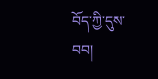བོད་ཀྱི་དུས་བབ།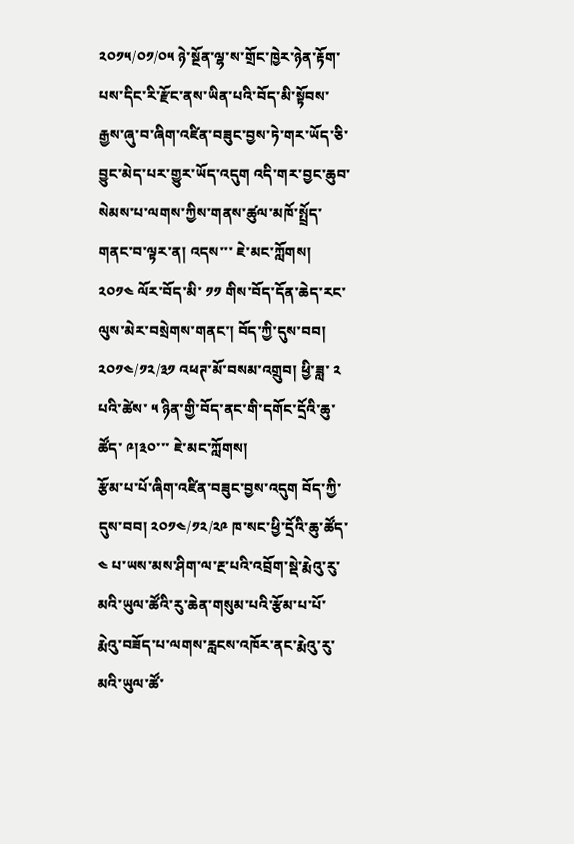༢༠༡༥/༠༡/༠༥ ཉེ་སྔོན་ལྷ་ས་གྲོང་ཁྱེར་ཉེན་རྟོག་པས་དིང་རི་རྫོང་ནས་ཡིན་པའི་བོད་མི་སྟོབས་རྒྱས་ཞུ་བ་ཞིག་འཛིན་བཟུང་བྱས་ཏེ་གར་ཡོད་ཅི་བྱུང་མེད་པར་གྱུར་ཡོད་འདུག འདི་གར་བྱང་ཆུབ་སེམས་པ་ལགས་ཀྱིས་གནས་ཚུལ་མཁོ་སྤྲོད་གནང་བ་ལྟར་ན། འདས་་་ ཇེ་མང་ཀློགས།
༢༠༡༤ ལོར་བོད་མི་ ༡༡ གིས་བོད་དོན་ཆེད་རང་ལུས་མེར་བསྲེགས་གནང་། བོད་ཀྱི་དུས་བབ། ༢༠༡༤/༡༢/༣༡ འཕཊ་མོ་བསམ་འགྲུབ། ཕྱི་ཟླ་ ༢ པའི་ཚེས་ ༥ ཉིན་གྱི་བོད་ནང་གི་དགོང་དྲོའི་ཆུ་ཚོད་ ༩།༣༠་་་ ཇེ་མང་ཀློགས།
རྩོམ་པ་པོ་ཞིག་འཛིན་བཟུང་བྱས་འདུག བོད་ཀྱི་དུས་བབ། ༢༠༡༤/༡༢/༢༩ ཁ་སང་ཕྱི་དྲོའི་ཆུ་ཚོད་ ༤ པ་ཡས་མས་ཤིག་ལ་རྔ་པའི་འབྲོག་སྡེ་རྨེའུ་རུ་མའི་ཡུལ་ཚོའི་རུ་ཆེན་གསུམ་པའི་རྩོམ་པ་པོ་རྨེའུ་བཟོད་པ་ལགས་རླངས་འཁོར་ནང་རྨེའུ་རུ་མའི་ཡུལ་ཚོ་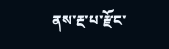ནས་རྔ་པ་རྫོང་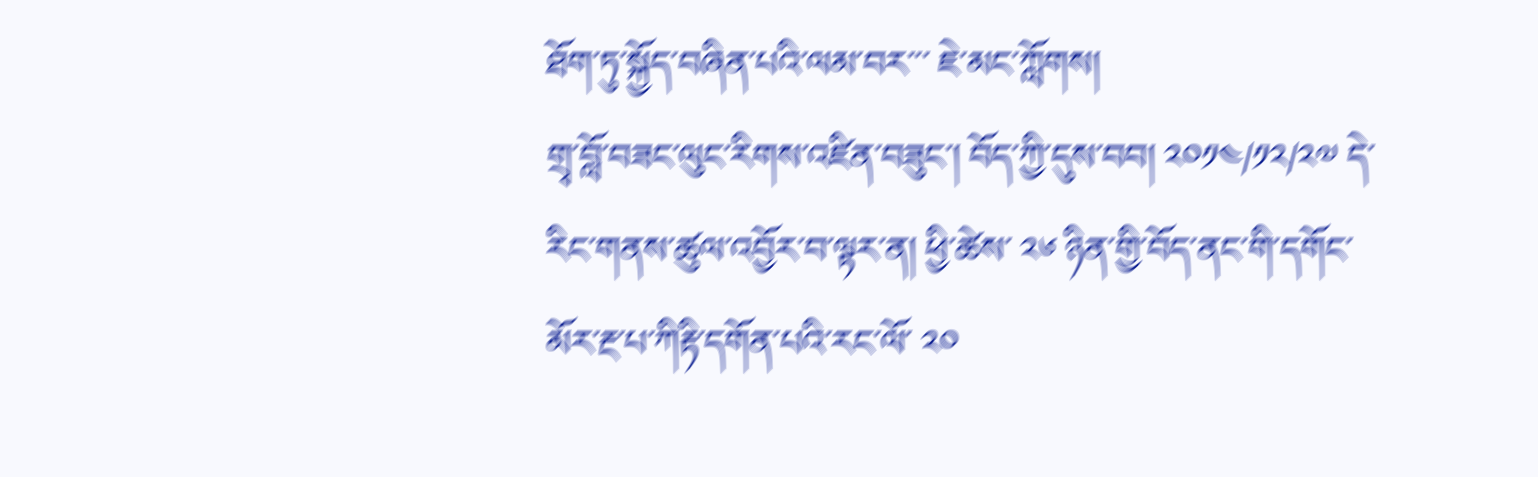ཐོག་ཏུ་སྐྱོད་བཞིན་པའི་ལམ་བར་་་ ཇེ་མང་ཀློགས།
གྲྭ་བློ་བཟང་ལུང་རིགས་འཛིན་བཟུང་། བོད་ཀྱི་དུས་བབ། ༢༠༡༤/༡༢/༢༧ དེ་རིང་གནས་ཚུལ་འབྱོར་བ་ལྟར་ན། ཕྱི་ཚེས་ ༢༦ ཉིན་གྱི་བོད་ནང་གི་དགོང་མོར་རྔ་པ་ཀིརྟི་དགོན་པའི་རང་ལོ་ ༢༠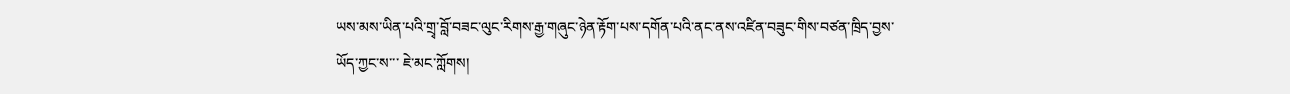ཡས་མས་ཡིན་པའི་གྲྭ་བློ་བཟང་ལུང་རིགས་རྒྱ་གཞུང་ཉེན་རྟོག་པས་དགོན་པའི་ནང་ནས་འཛིན་བཟུང་གིས་བཙན་ཁྲིད་བྱས་ཡོད་ཀྱང་ས་་་ ཇེ་མང་ཀློགས།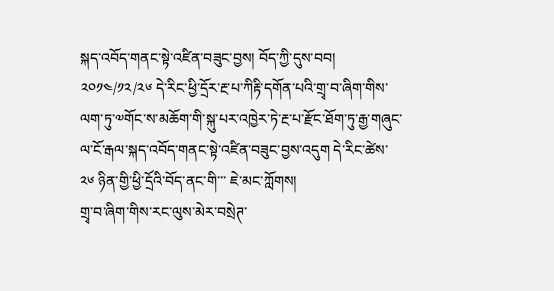སྐད་འབོད་གནང་སྟེ་འཛིན་བཟུང་བྱས། བོད་ཀྱི་དུས་བབ། ༢༠༡༤/༡༢/༢༦ དེ་རིང་ཕྱི་དྲོར་རྔ་པ་ཀིརྟི་དགོན་པའི་གྲྭ་བ་ཞིག་གིས་ལག་ཏུ་༧གོང་ས་མཆོག་གི་སྐུ་པར་འཁྱེར་ཏེ་རྔ་པ་རྫོང་ཐོག་ཏུ་རྒྱ་གཞུང་ལ་ངོ་རྒལ་སྐད་འབོད་གནང་སྟེ་འཛིན་བཟུང་བྱས་འདུག དེ་རིང་ཚེས་ ༢༦ ཉིན་གྱི་ཕྱི་དྲོའི་བོད་ནང་གི་་་ ཇེ་མང་ཀློགས།
གྲྭ་བ་ཞིག་གིས་རང་ལུས་མེར་བསྲེཊ་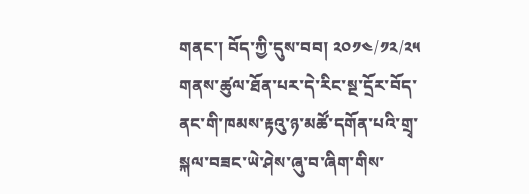གནང་། བོད་ཀྱི་དུས་བབ། ༢༠༡༤/༡༢/༢༥ གནས་ཚུལ་ཐོན་པར་དེ་རིང་སྔ་དྲོར་བོད་ནང་གི་ཁམས་རྟའུ་ཉ་མཚོ་དགོན་པའི་གྲྭ་སྐལ་བཟང་ཡེ་ཤེས་ཞུ་བ་ཞིག་གིས་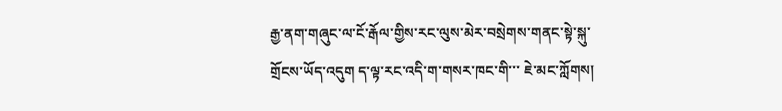རྒྱ་ནག་གཞུང་ལ་ངོ་རྒོལ་གྱིས་རང་ལུས་མེར་བསྲེགས་གནང་སྟེ་སྐུ་གྲོངས་ཡོད་འདུག ད་ལྟ་རང་འདི་ག་གསར་ཁང་གི་་་ ཇེ་མང་ཀློགས།